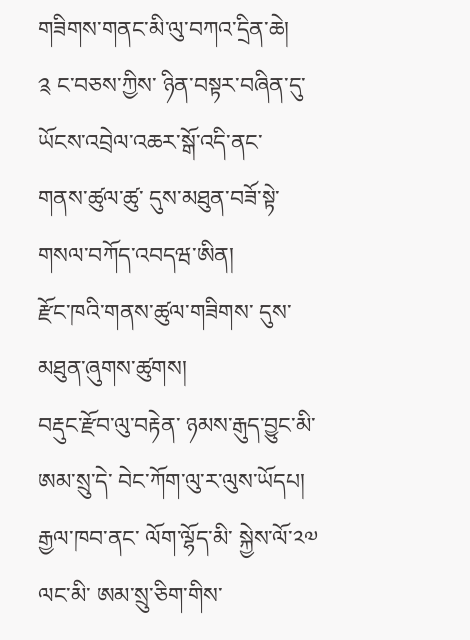གཟིགས་གནང་མི་ལུ་བཀའ་དྲིན་ཆེ།
༉ ང་བཅས་ཀྱིས་ ཉིན་བསྟར་བཞིན་དུ་
ཡོངས་འབྲེལ་འཆར་སྒོ་འདི་ནང་
གནས་ཚུལ་ཚུ་ དུས་མཐུན་བཟོ་སྟེ་ གསལ་བཀོད་འབདཝ་ཨིན།
རྫོང་ཁའི་གནས་ཚུལ་གཟིགས་ དུས་མཐུན་ཞུགས་ཚུགས།
བརྡུང་རྫོབ་ལུ་བརྟེན་ ཉམས་རྒུད་བྱུང་མི་ ཨམ་སྲུ་དེ་ བེང་ཀོག་ལུ་ར་ལུས་ཡོདཔ།
རྒྱལ་ཁབ་ནང་ ལོག་ལྷོད་མི་ སྐྱེས་ལོ་༢༧ ལང་མི་ ཨམ་སྲུ་ཅིག་གིས་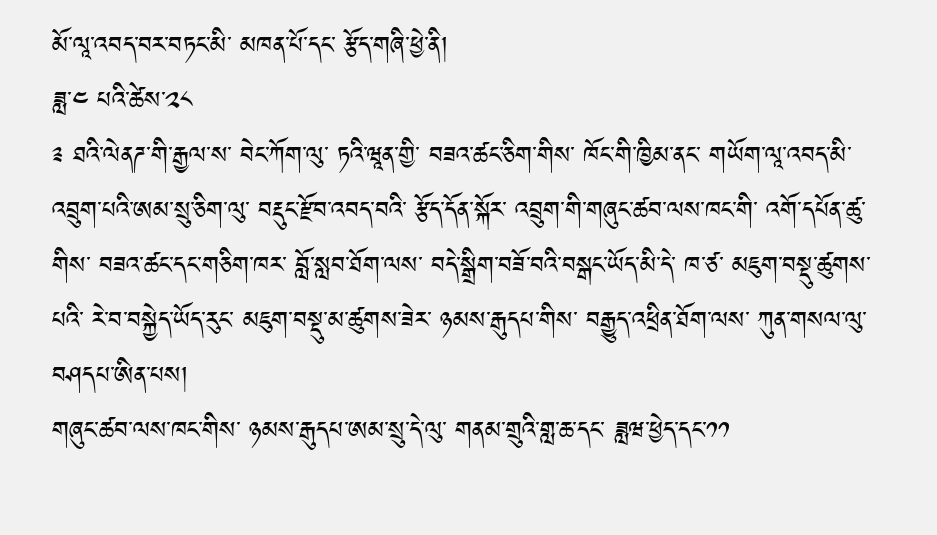མོ་ལཱ་འབད་བར་བཏང་མི་ མཁན་པོ་དང་ རྩོད་གཞི་ཕྱེ་ནི།
ཟླ་༤ པའི་ཚེས་༢༨
༉ ཐའི་ལེནཌ་གི་རྒྱལ་ས་ བེང་ཀོག་ལུ་ ཏའི་ཝཱན་གྱི་ བཟའ་ཚང་ཅིག་གིས་ ཁོང་གི་ཁྱིམ་ནང་ གཡོག་ལཱ་འབད་མི་ འབྲུག་པའི་ཨམ་སྲུ་ཅིག་ལུ་ བརྡུང་རྫོབ་འབད་བའི་ རྩོད་དོན་སྐོར་ འབྲུག་གི་གཞུང་ཚབ་ལས་ཁང་གི་ འགོ་དཔོན་ཚུ་གིས་ བཟའ་ཚང་དང་གཅིག་ཁར་ བློ་སླབ་ཐོག་ལས་ བདེ་སྒྲིག་བཟོ་བའི་བསྒང་ཡོད་མི་དེ་ ཁ་ཙ་ མཇུག་བསྡུ་ཚུགས་པའི་ རེ་བ་བསྐྱེད་ཡོད་རུང་ མཇུག་བསྡུ་མ་ཚུགས་ཟེར་ ཉམས་རྒུདཔ་གིས་ བརྒྱུད་འཕྲིན་ཐོག་ལས་ ཀུན་གསལ་ལུ་ བཤདཔ་ཨིན་པས།
གཞུང་ཚབ་ལས་ཁང་གིས་ ཉམས་རྒུདཔ་ཨམ་སྲུ་དེ་ལུ་ གནམ་གྲུའི་གླ་ཆ་དང་ ཟླཝ་ཕྱེད་དང་༡༡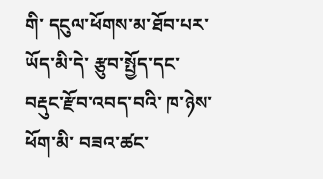གི་ དངུལ་ཕོགས་མ་ཐོབ་པར་ཡོད་མི་དེ་ རྩུབ་སྤྱོད་དང་ བརྡུང་རྫོབ་འབད་བའི་ ཁ་ཉེས་ཕོག་མི་ བཟའ་ཚང་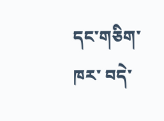དང་གཅིག་ཁར་ བདེ་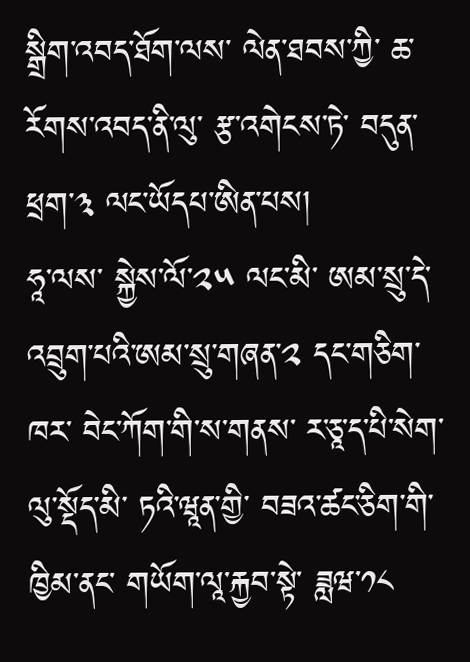སྒྲིག་འབད་ཐོག་ལས་ ལེན་ཐབས་ཀྱི་ ཆ་རོགས་འབད་ནི་ལུ་ རྩ་འགེངས་ཏེ་ བདུན་ཕྲག་༣ ལང་ཡོདཔ་ཨིན་པས།
ཧཱ་ལས་ སྐྱེས་ལོ་༢༥ ལང་མི་ ཨམ་སྲུ་དེ་ འབྲུག་པའི་ཨམ་སྲུ་གཞན་༢ དང་གཅིག་ཁར་ བེང་ཀོག་གི་ས་གནས་ ར་ཅཱ་ད་པི་སེག་ལུ་སྡོད་མི་ ཏའི་ཝཱན་གྱི་ བཟའ་ཚང་ཅིག་གི་ཁྱིམ་ནང་ གཡོག་ལཱ་རྐྱབ་སྟེ་ ཟླཝ་༡༨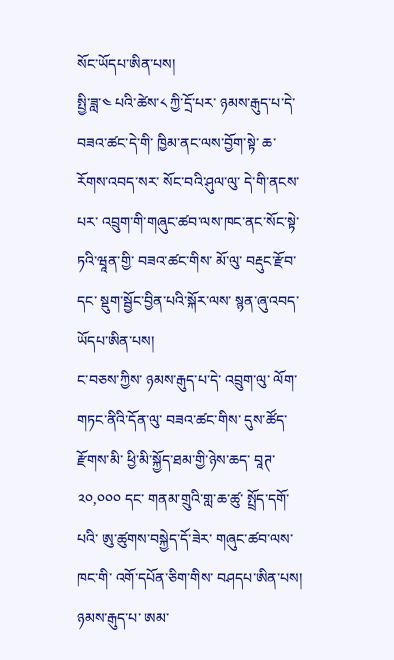སོང་ཡོདཔ་ཨིན་པས།
སྤྱི་ཟླ་༤ པའི་ཚེས་༨ ཀྱི་དྲོ་པར་ ཉམས་རྒུད་པ་དེ་ བཟའ་ཚང་དེ་གི་ ཁྱིམ་ནང་ལས་བྱོག་སྟེ་ ཆ་རོགས་འབད་སར་ སོང་བའི་ཤུལ་ལུ་ དེ་གི་ནངས་པར་ འབྲུག་གི་གཞུང་ཚབ་ལས་ཁང་ནང་སོང་སྟེ་ ཏའི་ཝཱན་གྱི་ བཟའ་ཚང་གིས་ མོ་ལུ་ བརྡུང་རྫོབ་དང་ སྡུག་སྦྱོང་བྱིན་པའི་སྐོར་ལས་ སྙན་ཞུ་འབད་ཡོདཔ་ཨིན་པས།
ང་བཅས་ཀྱིས་ ཉམས་རྒུད་པ་དེ་ འབྲུག་ལུ་ ལོག་གཏང་ནིའི་དོན་ལུ་ བཟའ་ཚང་གིས་ དུས་ཚོད་རྫོགས་མི་ ཕྱི་མི་སྐྱོད་ཐམ་གྱི་ཉེས་ཆད་ བཱཊ་༢༠,༠༠༠ དང་ གནམ་གྲུའི་གླ་ཆ་ཚུ་ སྤྲོད་དགོ་པའི་ ཨུ་ཚུགས་བསྐྱེད་དོ་ཟེར་ གཞུང་ཚབ་ལས་ཁང་གི་ འགོ་དཔོན་ཅིག་གིས་ བཤདཔ་ཨིན་པས།
ཉམས་རྒུད་པ་ ཨམ་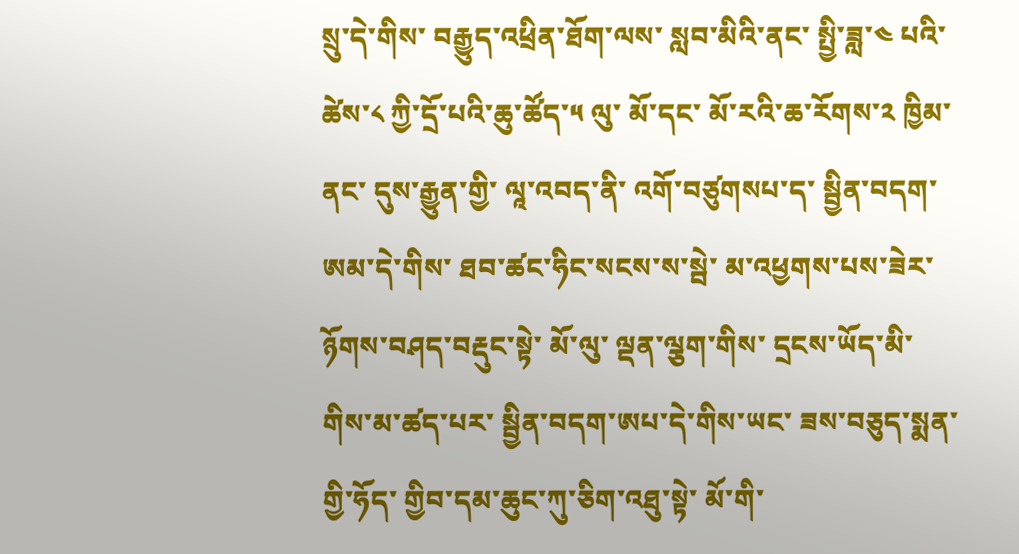སྲུ་དེ་གིས་ བརྒྱུད་འཕྲིན་ཐོག་ལས་ སླབ་མིའི་ནང་ སྤྱི་ཟླ་༤ པའི་ཚེས་༨ ཀྱི་དྲོ་པའི་ཆུ་ཚོད་༥ ལུ་ མོ་དང་ མོ་རའི་ཆ་རོགས་༢ ཁྱིམ་ནང་ དུས་རྒྱུན་གྱི་ ལཱ་འབད་ནི་ འགོ་བཙུགསཔ་ད་ སྦྱིན་བདག་ཨམ་དེ་གིས་ ཐབ་ཚང་ཧིང་སངས་ས་སྦེ་ མ་འཕྱགས་པས་ཟེར་ ཉོགས་བཤད་བརྡུང་སྟེ་ མོ་ལུ་ ལྡན་ལྕག་གིས་ དྲངས་ཡོད་མི་གིས་མ་ཚད་པར་ སྦྱིན་བདག་ཨཔ་དེ་གིས་ཡང་ ཟས་བཅུད་སྨན་གྱི་ཧོད་ གྱིབ་དམ་ཆུང་ཀུ་ཅིག་འཐུ་སྟེ་ མོ་གི་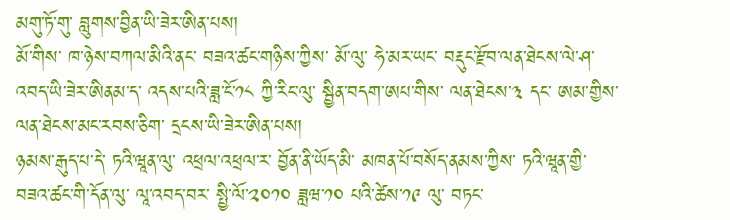མགུ་ཏོ་གུ་ བླུགས་བྱིན་ཡི་ཟེར་ཨིན་པས།
མོ་གིས་ ཁ་ཉེས་བཀལ་མིའི་ནང་ བཟའ་ཚང་གཉིས་ཀྱིས་ མོ་ལུ་ ཧེ་མར་ཡང་ བརྡུང་རྫོབ་ལན་ཐེངས་ལེ་ཤ་འབད་ཡི་ཟེར་ཨིནམ་ད་ འདས་པའི་ཟླ་ངོ་༡༨ ཀྱི་རིང་ལུ་ སྦྱིན་བདག་ཨཔ་གིས་ ལན་ཐེངས་༣ དང་ ཨམ་གྱིས་ ལན་ཐེངས་མང་རབས་ཅིག་ དྲངས་ཡི་ཟེར་ཨིན་པས།
ཉམས་རྒུད་པ་དེ་ ཏའི་ཝཱན་ལུ་ འཕྲལ་འཕྲལ་ར་ བྱོན་ནི་ཡོད་མི་ མཁན་པོ་བསོད་ནམས་ཀྱིས་ ཏའི་ཝཱན་གྱི་ བཟའ་ཚང་གི་དོན་ལུ་ ལཱ་འབད་བར་ སྤྱི་ལོ་༢༠༡༠ ཟླཝ་༡༠ པའི་ཚེས་༡༩ ལུ་ བཏང་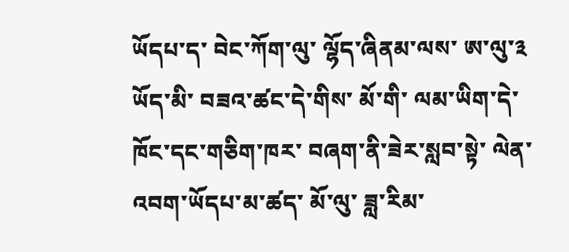ཡོདཔ་ད་ བེང་ཀོག་ལུ་ ལྷོད་ཞིནམ་ལས་ ཨ་ལུ་༣ ཡོད་མི་ བཟའ་ཚང་དེ་གིས་ མོ་གི་ ལམ་ཡིག་དེ་ ཁོང་དང་གཅིག་ཁར་ བཞག་ནི་ཟེར་སླབ་སྟེ་ ལེན་འབག་ཡོདཔ་མ་ཚད་ མོ་ལུ་ ཟླ་རིམ་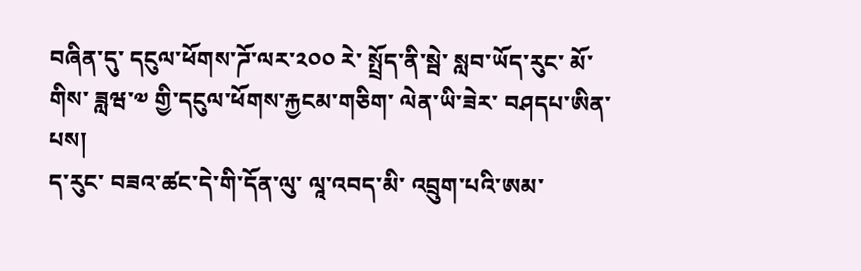བཞིན་དུ་ དངུལ་ཕོགས་ཌོ་ལར་༢༠༠ རེ་ སྤྲོད་ནི་སྦེ་ སླབ་ཡོད་རུང་ མོ་གིས་ ཟླཝ་༧ གྱི་དངུལ་ཕོགས་རྐྱངམ་གཅིག་ ལེན་ཡི་ཟེར་ བཤདཔ་ཨིན་པས།
ད་རུང་ བཟའ་ཚང་དེ་གི་དོན་ལུ་ ལཱ་འབད་མི་ འབྲུག་པའི་ཨམ་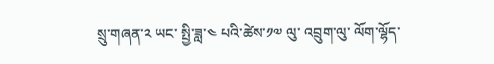སྲུ་གཞན་༢ ཡང་ སྤྱི་ཟླ་༤ པའི་ཚེས་༡༧ ལུ་ འབྲུག་ལུ་ ལོག་ལྷོད་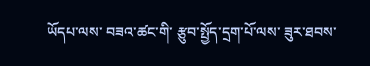ཡོདཔ་ལས་ བཟའ་ཚང་གི་ རྩུབ་སྤྱོད་དྲག་པོ་ལས་ ཟུར་ཐབས་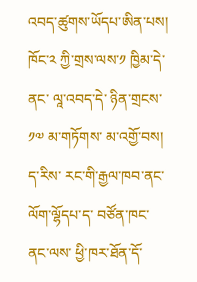འབད་ཚུགས་ཡོདཔ་ཨིན་པས།
ཁོང་༢ ཀྱི་གྲས་ལས་༡ ཁྱིམ་དེ་ནང་ ལཱ་འབད་དེ་ ཉིན་གྲངས་༡༧ མ་གཏོགས་ མ་འགྱོ་བས། ད་རིས་ རང་གི་རྒྱལ་ཁབ་ནང་ ལོག་ལྷོདཔ་ད་ བཙོན་ཁང་ནང་ལས་ ཕྱི་ཁར་ཐོན་དོ་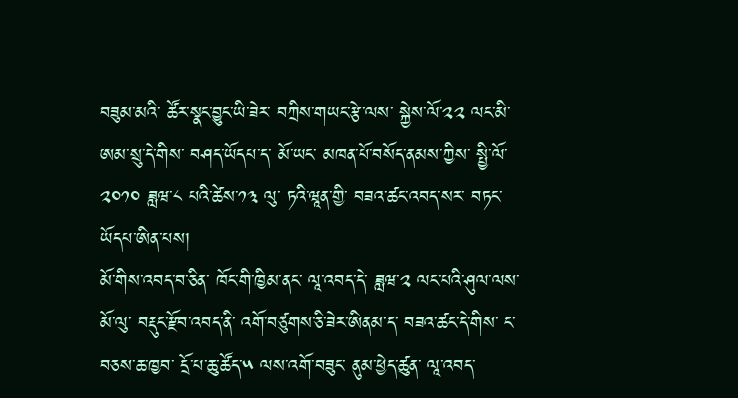བཟུམ་མའི་ ཚོར་སྣང་བྱུང་ཡི་ཟེར་ བཀྲིས་གཡང་རྩེ་ལས་ སྐྱེས་ལོ་༢༢ ལང་མི་ ཨམ་སྲུ་དེ་གིས་ བཤད་ཡོདཔ་ད་ མོ་ཡང་ མཁན་པོ་བསོད་ནམས་ཀྱིས་ སྤྱི་ལོ་༢༠༡༠ ཟླཝ་༨ པའི་ཚེས་༡༣ ལུ་ ཏའི་ཝཱན་གྱི་ བཟའ་ཚང་འབད་སར་ བཏང་ཡོདཔ་ཨིན་པས།
མོ་གིས་འབད་བ་ཅིན་ ཁོང་གི་ཁྱིམ་ནང་ ལཱ་འབད་དེ་ ཟླཝ་༢ ལང་པའི་ཤུལ་ལས་ མོ་ལུ་ བརྡུང་རྫོབ་འབད་ནི་ འགོ་བཙུགས་ཅི་ཟེར་ཨིནམ་ད་ བཟའ་ཚང་དེ་གིས་ ང་བཅས་ཆ་ཁྱབ་ དྲོ་པ་ཆུ་ཚོད་༥ ལས་འགོ་བཟུང་ ནུམ་ཕྱེད་ཚུན་ ལཱ་འབད་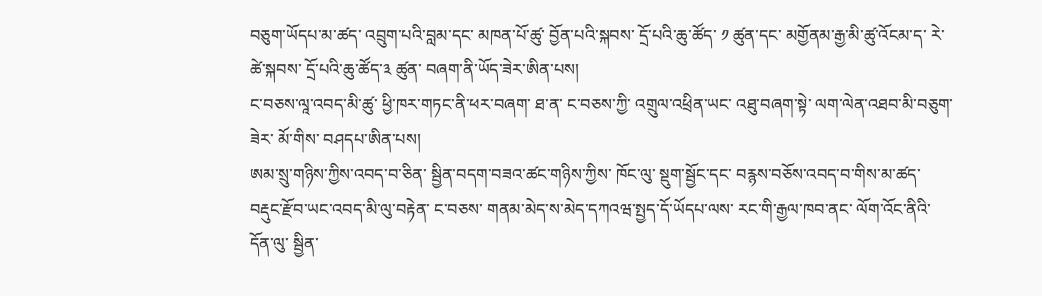བཅུག་ཡོདཔ་མ་ཚད་ འབྲུག་པའི་བླམ་དང་ མཁན་པོ་ཚུ་ བྱོན་པའི་སྐབས་ དྲོ་པའི་ཆུ་ཚོད་ ༡ ཚུན་དང་ མགྱོནམ་རྒྱ་མི་ཚུ་འོངམ་ད་ རེ་ཚེ་སྐབས་ དྲོ་པའི་ཆུ་ཚོད་༣ ཚུན་ བཞག་ནི་ཡོད་ཟེར་ཨིན་པས།
ང་བཅས་ལཱ་འབད་མི་ཚུ་ ཕྱི་ཁར་གཏང་ནི་ཕར་བཞག་ ཐ་ན་ ང་བཅས་ཀྱི་ འགྲུལ་འཕྲིན་ཡང་ འཐུ་བཞག་སྟེ་ ལག་ལེན་འཐབ་མི་བཅུག་ཟེར་ མོ་གིས་ བཤདཔ་ཨིན་པས།
ཨམ་སྲུ་གཉིས་ཀྱིས་འབད་བ་ཅིན་ སྦྱིན་བདག་བཟའ་ཚང་གཉིས་ཀྱིས་ ཁོང་ལུ་ སྡུག་སྦྱོང་དང་ བརྙས་བཅོས་འབད་བ་གིས་མ་ཚད་ བརྡུང་རྫོབ་ཡང་འབད་མི་ལུ་བརྟེན་ ང་བཅས་ གནམ་མེད་ས་མེད་དཀའཝ་སྤྱད་དོ་ཡོདཔ་ལས་ རང་གི་རྒྱལ་ཁབ་ནང་ ལོག་འོང་ནིའི་དོན་ལུ་ སྦྱིན་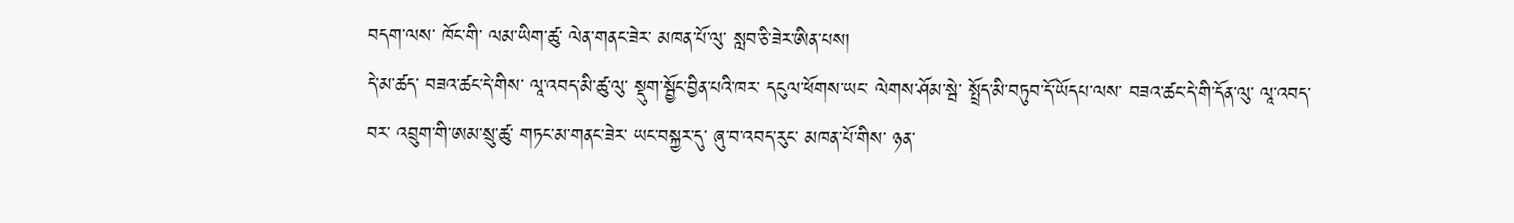བདག་ལས་ ཁོང་གི་ ལམ་ཡིག་ཚུ་ ལེན་གནང་ཟེར་ མཁན་པོ་ལུ་ སླབ་ཅི་ཟེར་ཨིན་པས།
དེ་མ་ཚད་ བཟའ་ཚང་དེ་གིས་ ལཱ་འབད་མི་ཚུ་ལུ་ སྡུག་སྦྱོང་བྱིན་པའི་ཁར་ དངུལ་ཕོགས་ཡང་ ལེགས་ཤོམ་སྦེ་ སྤྲོད་མི་བཏུབ་དོ་ཡོདཔ་ལས་ བཟའ་ཚང་དེ་གི་དོན་ལུ་ ལཱ་འབད་བར་ འབྲུག་གི་ཨམ་སྲུ་ཚུ་ གཏང་མ་གནང་ཟེར་ ཡང་བསྐྱར་དུ་ ཞུ་བ་འབད་རུང་ མཁན་པོ་གིས་ ཉན་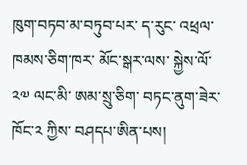ཁུག་བཏབ་མ་བཏུབ་པར་ ད་རུང་ འཕྲལ་ཁམས་ཅིག་ཁར་ མོང་སྒར་ལས་ སྐྱེས་ལོ་༢༧ ལང་མི་ ཨམ་སྲུ་ཅིག་ བཏང་ནུག་ཟེར་ ཁོང་༢ ཀྱིས་ བཤདཔ་ཨིན་པས།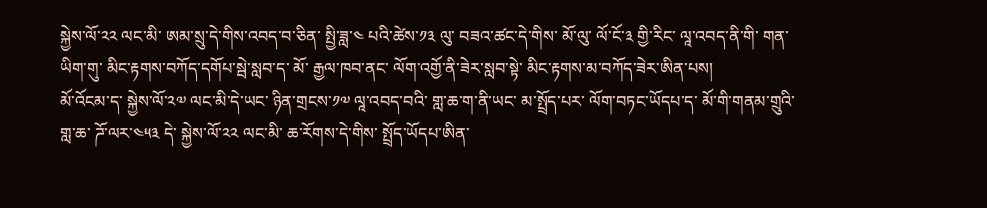སྐྱེས་ལོ་༢༢ ལང་མི་ ཨམ་སྲུ་དེ་གིས་འབད་བ་ཅིན་ སྤྱི་ཟླ་༤ པའི་ཚེས་༡༣ ལུ་ བཟའ་ཚང་དེ་གིས་ མོ་ལུ་ ལོ་ངོ་༣ གྱི་རིང་ ལཱ་འབད་ནི་གི་ གན་ཡིག་གུ་ མིང་རྟགས་བཀོད་དགོཔ་སྦེ་སླབ་ད་ མོ་ རྒྱལ་ཁབ་ནང་ ལོག་འགྱོ་ནི་ཟེར་སླབ་སྟེ་ མིང་རྟགས་མ་བཀོད་ཟེར་ཨིན་པས།
མོ་འོངམ་ད་ སྐྱེས་ལོ་༢༧ ལང་མི་དེ་ཡང་ ཉིན་གྲངས་༡༧ ལཱ་འབད་བའི་ གླ་ཆ་ག་ནི་ཡང་ མ་སྤྲོད་པར་ ལོག་བཏང་ཡོདཔ་ད་ མོ་གི་གནམ་གྲུའི་གླ་ཆ་ ཌོ་ལར་༤༥༣ དེ་ སྐྱེས་ལོ་༢༢ ལང་མི་ ཆ་རོགས་དེ་གིས་ སྤྲོད་ཡོདཔ་ཨིན་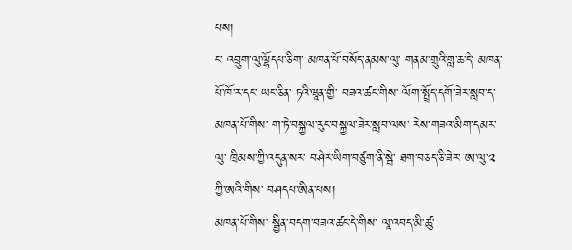པས།
ང་ འབྲུག་ལུ་ལྷོདཔ་ཅིག་ མཁན་པོ་བསོད་ནམས་ལུ་ གནམ་གྲུའི་གླ་ཆ་དེ་ མཁན་པོ་ཁོ་ར་དང་ ཡང་ཅིན་ ཏའི་ཝཱན་གྱི་ བཟའ་ཚང་གིས་ ལོག་སྤྲོད་དགོ་ཟེར་སླབ་ད་ མཁན་པོ་གིས་ ག་ཏེ་བསྐྱལ་རུང་བསྐྱལ་ཟེར་སླབ་ལས་ རེས་གཟའ་མིག་དམར་ལུ་ ཁྲིམས་ཀྱི་འདུན་སར་ བཤེར་ཡིག་བཙུག་ནི་སྦེ་ ཐག་བཅད་ཅི་ཟེར་ ཨ་ལུ་༢ ཀྱི་ཨའི་གིས་ བཤདཔ་ཨིན་པས།
མཁན་པོ་གིས་ སྦྱིན་བདག་བཟའ་ཚང་དེ་གིས་ ལཱ་འབད་མི་ཚུ་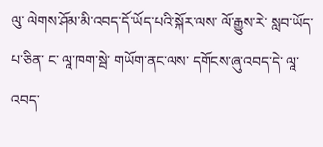ལུ་ ལེགས་ཤོམ་མི་འབད་དོ་ཡོད་པའི་སྐོར་ལས་ ལོ་རྒྱུས་རེ་ སླབ་ཡོད་པ་ཅིན་ ང་ ལཱ་ཁག་སྦེ་ གཡོག་ནང་ལས་ དགོངས་ཞུ་འབད་དེ་ ལཱ་འབད་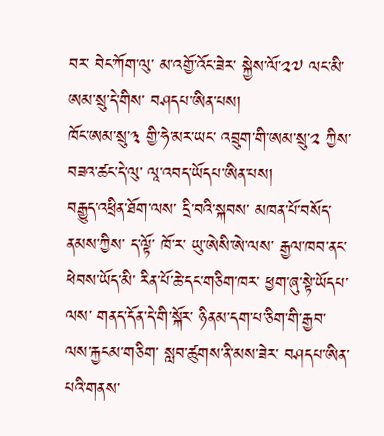བར་ བེང་ཀོག་ལུ་ མ་འགྱོ་འོང་ཟེར་ སྐྱེས་ལོ་༢༧ ལང་མི་ ཨམ་སྲུ་དེ་གིས་ བཤདཔ་ཨིན་པས།
ཁོང་ཨམ་སྲུ་༣ གྱི་ཧེ་མར་ཡང་ འབྲུག་གི་ཨམ་སྲུ་༢ ཀྱིས་ བཟའ་ཚང་དེ་ལུ་ ལཱ་འབད་ཡོདཔ་ཨིན་པས།
བརྒྱུད་འཕྲིན་ཐོག་ལས་ དྲི་བའི་སྐབས་ མཁན་པོ་བསོད་ནམས་ཀྱིས་ ད་ལྟོ་ ཁོ་ར་ ཡུ་ཨེསི་ཨེ་ལས་ རྒྱལ་ཁབ་ནང་ ཕེབས་ཡོད་མི་ རིན་པོ་ཆེ་དང་གཅིག་ཁར་ ཕྱག་ཞུ་སྟེ་ཡོདཔ་ལས་ གནད་དོན་དེ་གི་སྐོར་ ཉིནམ་དག་པ་ཅིག་གི་རྒྱབ་ལས་རྐྱངམ་གཅིག་ སླབ་ཚུགས་ནི་མས་ཟེར་ བཤདཔ་ཨིན་པའི་གནས་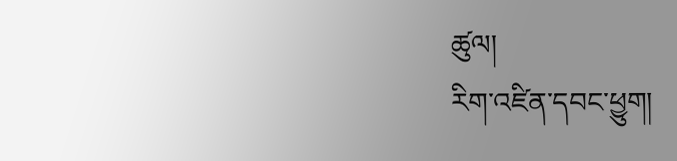ཚུལ།
རིག་འཛིན་དབང་ཕྱུག།